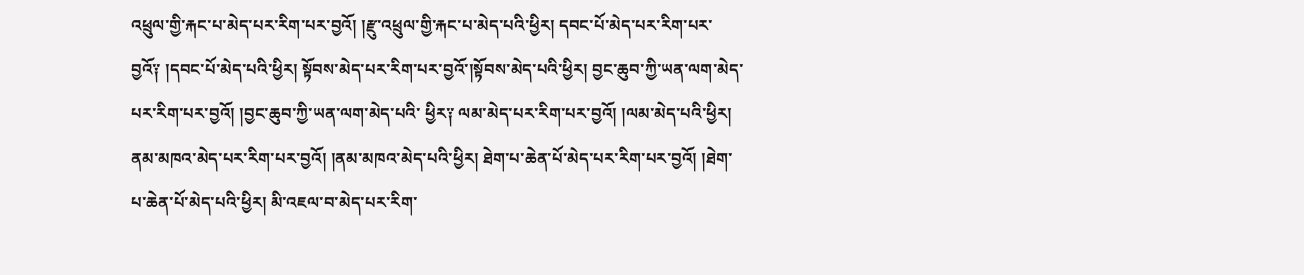འཕྲུལ་གྱི་རྐང་པ་མེད་པར་རིག་པར་བྱའོ། །རྫུ་འཕྲུལ་གྱི་རྐང་པ་མེད་པའི་ཕྱིར། དབང་པོ་མེད་པར་རིག་པར་ བྱའོ༑ །དབང་པོ་མེད་པའི་ཕྱིར། སྟོབས་མེད་པར་རིག་པར་བྱའོ་།སྟོབས་མེད་པའི་ཕྱིར། བྱང་ཆུབ་ཀྱི་ཡན་ལག་མེད་པར་རིག་པར་བྱའོ། །བྱང་ཆུབ་ཀྱི་ཡན་ལག་མེད་པའི་ ཕྱིར༑ ལམ་མེད་པར་རིག་པར་བྱའོ། །ལམ་མེད་པའི་ཕྱིར། ནམ་མཁའ་མེད་པར་རིག་པར་བྱའོ། །ནམ་མཁའ་མེད་པའི་ཕྱིར། ཐེག་པ་ཆེན་པོ་མེད་པར་རིག་པར་བྱའོ། །ཐེག་ པ་ཆེན་པོ་མེད་པའི་ཕྱིར། མི་འཇལ་བ་མེད་པར་རིག་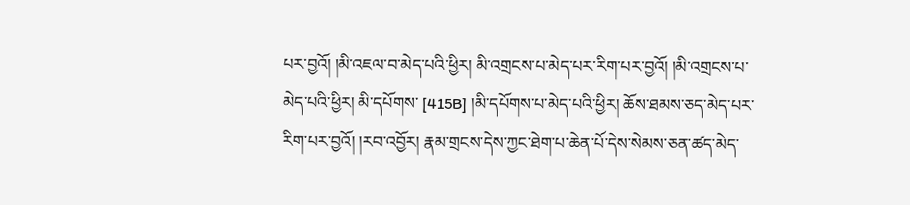པར་བྱའོ། །མི་འཇལ་བ་མེད་པའི་ཕྱིར། མི་འགྲངས་པ་མེད་པར་རིག་པར་བྱའོ། །མི་འགྲངས་པ་མེད་པའི་ཕྱིར། མི་དཔོགས་ [415B] །མི་དཔོགས་པ་མེད་པའི་ཕྱིར། ཆོས་ཐམས་ཅད་མེད་པར་རིག་པར་བྱའོ། །རབ་འབྱོར། རྣམ་གྲངས་དེས་ཀྱང་ཐེག་པ་ཆེན་པོ་དེས་སེམས་ཅན་ཚད་མེད་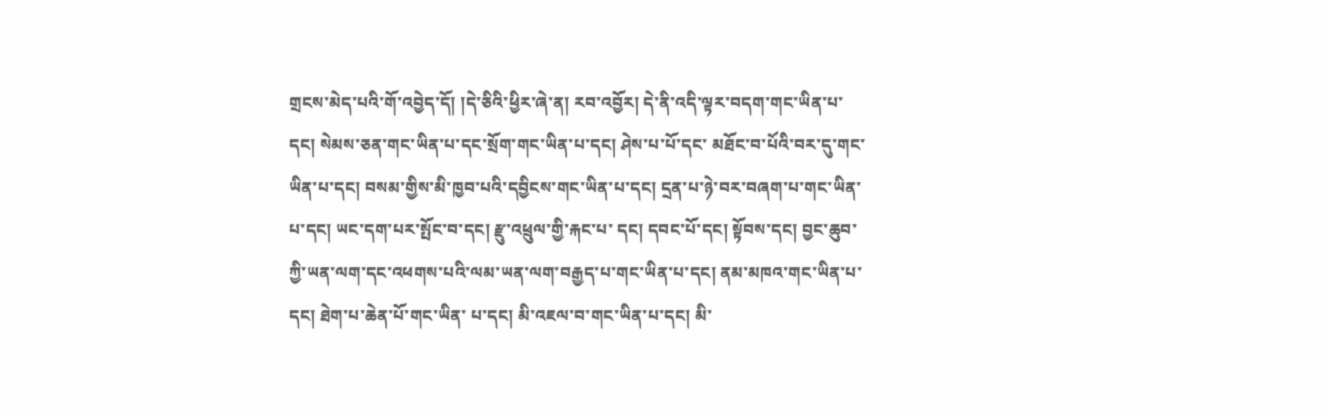གྲངས་མེད་པའི་གོ་འབྱེད་དོ། །དེ་ཅིའི་ཕྱིར་ཞེ་ན། རབ་འབྱོར། དེ་ནི་འདི་ལྟར་བདག་གང་ཡིན་པ་དང། སེམས་ཅན་གང་ཡིན་པ་དང་སྲོག་གང་ཡིན་པ་དང། ཤེས་པ་པོ་དང་ མཐོང་བ་པོའི་བར་དུ་གང་ཡིན་པ་དང། བསམ་གྱིས་མི་ཁྱབ་པའི་དབྱིངས་གང་ཡིན་པ་དང། དྲན་པ་ཉེ་བར་བཞག་པ་གང་ཡིན་པ་དང། ཡང་དག་པར་སྤོང་བ་དང། རྫུ་འཕྲུལ་གྱི་རྐང་པ་ དང། དབང་པོ་དང། སྟོབས་དང། བྱང་ཆུབ་ཀྱི་ཡན་ལག་དང་འཕགས་པའི་ལམ་ཡན་ལག་བརྒྱད་པ་གང་ཡིན་པ་དང། ནམ་མཁའ་གང་ཡིན་པ་དང། ཐེག་པ་ཆེན་པོ་གང་ཡིན་ པ་དང། མི་འཇལ་བ་གང་ཡིན་པ་དང། མི་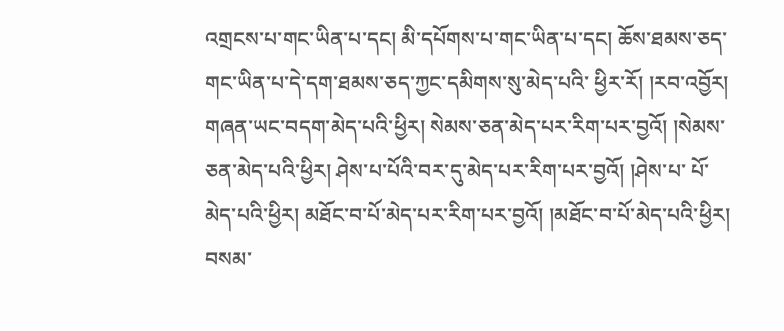འགྲངས་པ་གང་ཡིན་པ་དང། མི་དཔོགས་པ་གང་ཡིན་པ་དང། ཆོས་ཐམས་ཅད་གང་ཡིན་པ་དེ་དག་ཐམས་ཅད་ཀྱང་དམིགས་སུ་མེད་པའི་ ཕྱིར་རོ། །རབ་འབྱོར། གཞན་ཡང་བདག་མེད་པའི་ཕྱིར། སེམས་ཅན་མེད་པར་རིག་པར་བྱའོ། །སེམས་ཅན་མེད་པའི་ཕྱིར། ཤེས་པ་པོའི་བར་དུ་མེད་པར་རིག་པར་བྱའོ། །ཤེས་པ་ པོ་མེད་པའི་ཕྱིར། མཐོང་བ་པོ་མེད་པར་རིག་པར་བྱའོ། །མཐོང་བ་པོ་མེད་པའི་ཕྱིར། བསམ་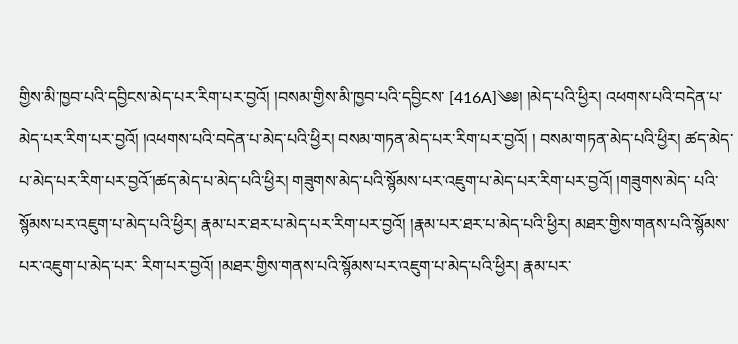གྱིས་མི་ཁྱབ་པའི་དབྱིངས་མེད་པར་རིག་པར་བྱའོ། །བསམ་གྱིས་མི་ཁྱབ་པའི་དབྱིངས་ [416A]༄༅། །མེད་པའི་ཕྱིར། འཕགས་པའི་བདེན་པ་མེད་པར་རིག་པར་བྱའོ། །འཕགས་པའི་བདེན་པ་མེད་པའི་ཕྱིར། བསམ་གཏན་མེད་པར་རིག་པར་བྱའོ། ། བསམ་གཏན་མེད་པའི་ཕྱིར། ཚད་མེད་པ་མེད་པར་རིག་པར་བྱའོ་།ཚད་མེད་པ་མེད་པའི་ཕྱིར། གཟུགས་མེད་པའི་སྙོམས་པར་འཇུག་པ་མེད་པར་རིག་པར་བྱའོ། །གཟུགས་མེད་ པའི་སྙོམས་པར་འཇུག་པ་མེད་པའི་ཕྱིར། རྣམ་པར་ཐར་པ་མེད་པར་རིག་པར་བྱའོ། །རྣམ་པར་ཐར་པ་མེད་པའི་ཕྱིར། མཐར་གྱིས་གནས་པའི་སྙོམས་པར་འཇུག་པ་མེད་པར་ རིག་པར་བྱའོ། །མཐར་གྱིས་གནས་པའི་སྙོམས་པར་འཇུག་པ་མེད་པའི་ཕྱིར། རྣམ་པར་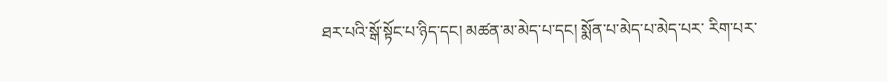ཐར་པའི་སྒོ་སྟོང་པ་ཉིད་དང། མཚན་མ་མེད་པ་དང། སྨོན་པ་མེད་པ་མེད་པར་ རིག་པར་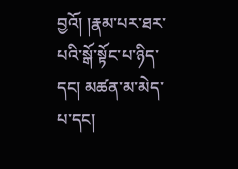བྱའོ། །རྣམ་པར་ཐར་པའི་སྒོ་སྟོང་པ་ཉིད་དང། མཚན་མ་མེད་པ་དང།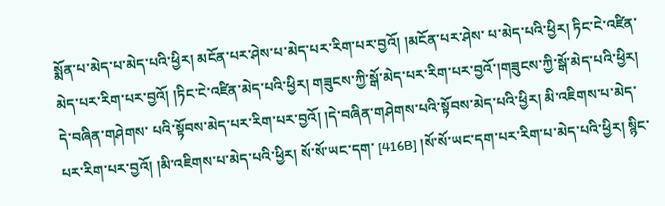སྨོན་པ་མེད་པ་མེད་པའི་ཕྱིར། མངོན་པར་ཤེས་པ་མེད་པར་རིག་པར་བྱའོ། །མངོན་པར་ཤེས་ པ་མེད་པའི་ཕྱིར། ཏིང་ངེ་འཛིན་མེད་པར་རིག་པར་བྱའོ། །ཏིང་ངེ་འཛིན་མེད་པའི་ཕྱིར། གཟུངས་ཀྱི་སྒོ་མེད་པར་རིག་པར་བྱའོ་།གཟུངས་ཀྱི་སྒོ་མེད་པའི་ཕྱིར། དེ་བཞིན་གཤེགས་ པའི་སྟོབས་མེད་པར་རིག་པར་བྱའོ། །དེ་བཞིན་གཤེགས་པའི་སྟོབས་མེད་པའི་ཕྱིར། མི་འཇིགས་པ་མེད་པར་རིག་པར་བྱའོ། །མི་འཇིགས་པ་མེད་པའི་ཕྱིར། སོ་སོ་ཡང་དག་ [416B] །སོ་སོ་ཡང་དག་པར་རིག་པ་མེད་པའི་ཕྱིར། སྙིང་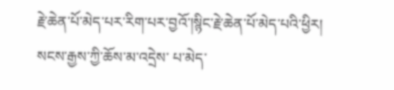རྗེ་ཆེན་པོ་མེད་པར་རིག་པར་བྱའོ་།སྙིང་རྗེ་ཆེན་པོ་མེད་པའི་ཕྱིར། སངས་རྒྱས་ཀྱི་ཆོས་མ་འདྲེས་ པ་མེད་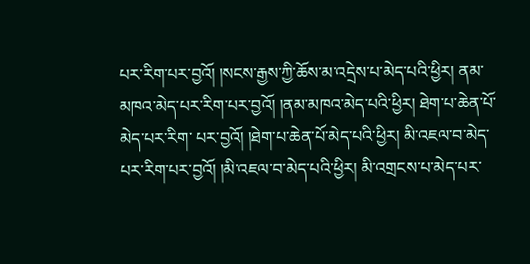པར་རིག་པར་བྱའོ། །སངས་རྒྱས་ཀྱི་ཆོས་མ་འདྲེས་པ་མེད་པའི་ཕྱིར། ནམ་མཁའ་མེད་པར་རིག་པར་བྱའོ། །ནམ་མཁའ་མེད་པའི་ཕྱིར། ཐེག་པ་ཆེན་པོ་མེད་པར་རིག་ པར་བྱའོ། །ཐེག་པ་ཆེན་པོ་མེད་པའི་ཕྱིར། མི་འཇལ་བ་མེད་པར་རིག་པར་བྱའོ། །མི་འཇལ་བ་མེད་པའི་ཕྱིར། མི་འགྲངས་པ་མེད་པར་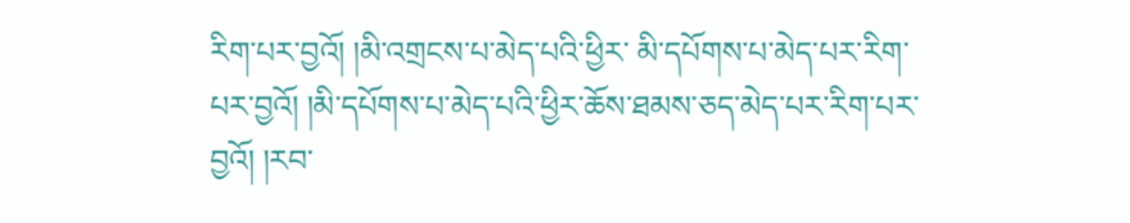རིག་པར་བྱའོ། །མི་འགྲངས་པ་མེད་པའི་ཕྱིར་ མི་དཔོགས་པ་མེད་པར་རིག་པར་བྱའོ། །མི་དཔོགས་པ་མེད་པའི་ཕྱིར་ཆོས་ཐམས་ཅད་མེད་པར་རིག་པར་བྱའོ། །རབ་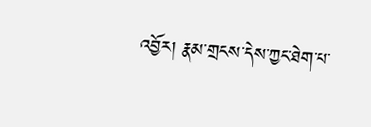འབྱོར། རྣམ་གྲངས་དེས་ཀྱང་ཐེག་པ་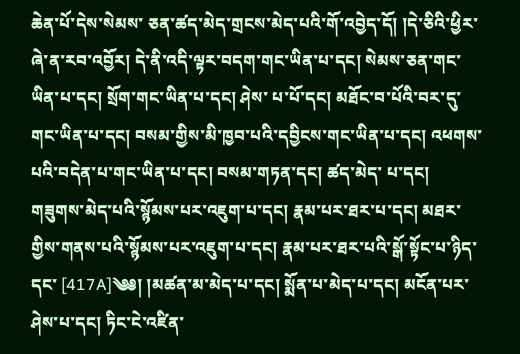ཆེན་པོ་དེས་སེམས་ ཅན་ཚད་མེད་གྲངས་མེད་པའི་གོ་འབྱེད་དོ། །དེ་ཅིའི་ཕྱིར་ཞེ་ན་རབ་འབྱོར། དེ་ནི་འདི་ལྟར་བདག་གང་ཡིན་པ་དང། སེམས་ཅན་གང་ཡིན་པ་དང། སྲོག་གང་ཡིན་པ་དང། ཤེས་ པ་པོ་དང། མཐོང་བ་པོའི་བར་དུ་གང་ཡིན་པ་དང། བསམ་གྱིས་མི་ཁྱབ་པའི་དབྱིངས་གང་ཡིན་པ་དང། འཕགས་པའི་བདེན་པ་གང་ཡིན་པ་དང། བསམ་གཏན་དང། ཚད་མེད་ པ་དང། གཟུགས་མེད་པའི་སྙོམས་པར་འཇུག་པ་དང། རྣམ་པར་ཐར་པ་དང། མཐར་གྱིས་གནས་པའི་སྙོམས་པར་འཇུག་པ་དང། རྣམ་པར་ཐར་པའི་སྒོ་སྟོང་པ་ཉིད་དང་ [417A]༄༅། །མཚན་མ་མེད་པ་དང། སྨོན་པ་མེད་པ་དང། མངོན་པར་ཤེས་པ་དང། ཏིང་ངེ་འཛིན་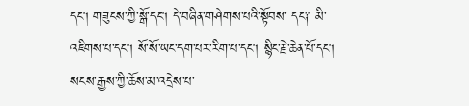དང། གཟུངས་ཀྱི་སྒོ་དང། དེ་བཞིན་གཤེགས་པའི་སྟོབས་ དང༑ མི་འཇིགས་པ་དང། སོ་སོ་ཡང་དག་པར་རིག་པ་དང། སྙིང་རྗེ་ཆེན་པོ་དང། སངས་རྒྱས་ཀྱི་ཆོས་མ་འདྲེས་པ་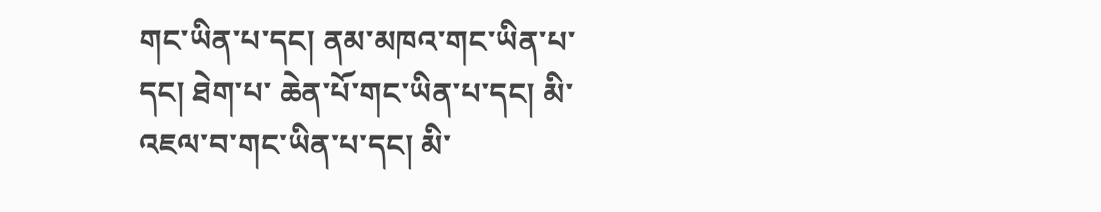གང་ཡིན་པ་དང། ནམ་མཁའ་གང་ཡིན་པ་དང། ཐེག་པ་ ཆེན་པོ་གང་ཡིན་པ་དང། མི་འཇལ་བ་གང་ཡིན་པ་དང། མི་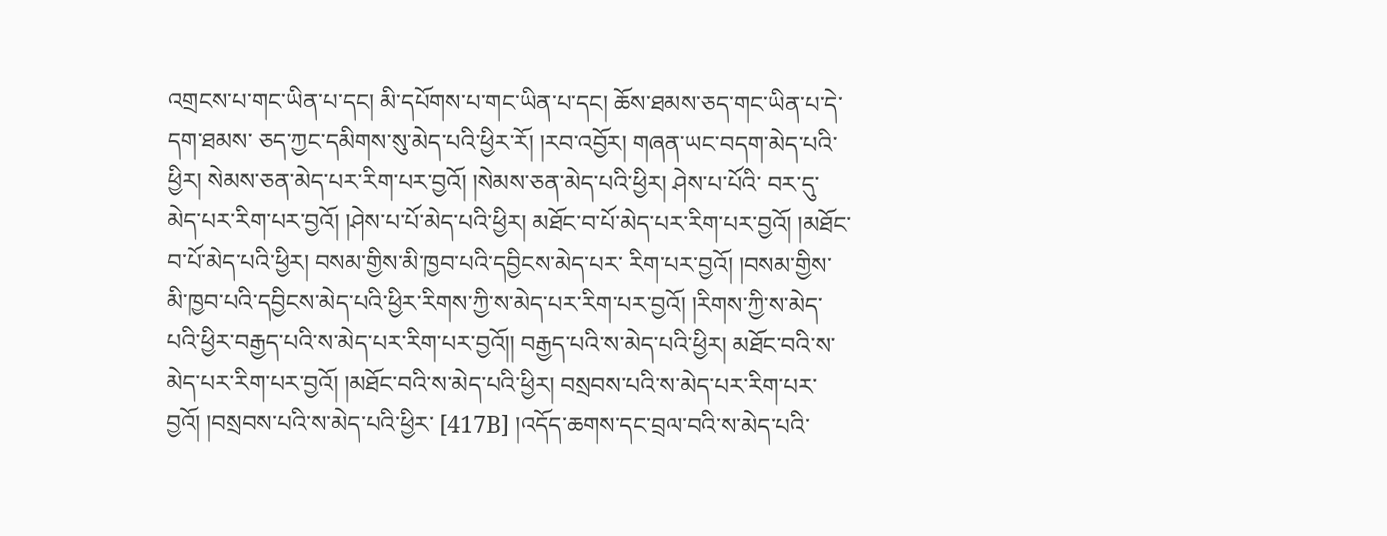འགྲངས་པ་གང་ཡིན་པ་དང། མི་དཔོགས་པ་གང་ཡིན་པ་དང། ཆོས་ཐམས་ཅད་གང་ཡིན་པ་དེ་དག་ཐམས་ ཅད་ཀྱང་དམིགས་སུ་མེད་པའི་ཕྱིར་རོ། །རབ་འབྱོར། གཞན་ཡང་བདག་མེད་པའི་ཕྱིར། སེམས་ཅན་མེད་པར་རིག་པར་བྱའོ། །སེམས་ཅན་མེད་པའི་ཕྱིར། ཤེས་པ་པོའི་ བར་དུ་མེད་པར་རིག་པར་བྱའོ། །ཤེས་པ་པོ་མེད་པའི་ཕྱིར། མཐོང་བ་པོ་མེད་པར་རིག་པར་བྱའོ། །མཐོང་བ་པོ་མེད་པའི་ཕྱིར། བསམ་གྱིས་མི་ཁྱབ་པའི་དབྱིངས་མེད་པར་ རིག་པར་བྱའོ། །བསམ་གྱིས་མི་ཁྱབ་པའི་དབྱིངས་མེད་པའི་ཕྱིར་རིགས་ཀྱི་ས་མེད་པར་རིག་པར་བྱའོ། །རིགས་ཀྱི་ས་མེད་པའི་ཕྱིར་བརྒྱད་པའི་ས་མེད་པར་རིག་པར་བྱའོ།། བརྒྱད་པའི་ས་མེད་པའི་ཕྱིར། མཐོང་བའི་ས་མེད་པར་རིག་པར་བྱའོ། །མཐོང་བའི་ས་མེད་པའི་ཕྱིར། བསྲབས་པའི་ས་མེད་པར་རིག་པར་བྱའོ། །བསྲབས་པའི་ས་མེད་པའི་ཕྱིར་ [417B] །འདོད་ཆགས་དང་བྲལ་བའི་ས་མེད་པའི་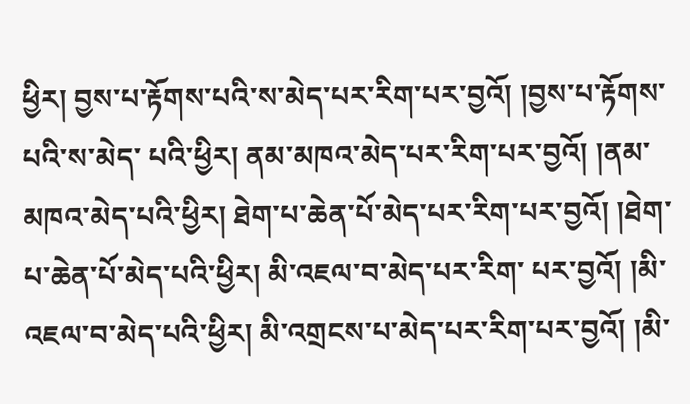ཕྱིར། བྱས་པ་རྟོགས་པའི་ས་མེད་པར་རིག་པར་བྱའོ། །བྱས་པ་རྟོགས་པའི་ས་མེད་ པའི་ཕྱིར། ནམ་མཁའ་མེད་པར་རིག་པར་བྱའོ། །ནམ་མཁའ་མེད་པའི་ཕྱིར། ཐེག་པ་ཆེན་པོ་མེད་པར་རིག་པར་བྱའོ། །ཐེག་པ་ཆེན་པོ་མེད་པའི་ཕྱིར། མི་འཇལ་བ་མེད་པར་རིག་ པར་བྱའོ། །མི་འཇལ་བ་མེད་པའི་ཕྱིར། མི་འགྲངས་པ་མེད་པར་རིག་པར་བྱའོ། །མི་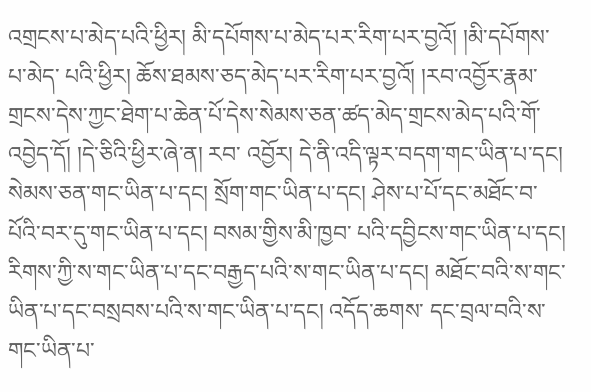འགྲངས་པ་མེད་པའི་ཕྱིར། མི་དཔོགས་པ་མེད་པར་རིག་པར་བྱའོ། །མི་དཔོགས་པ་མེད་ པའི་ཕྱིར། ཆོས་ཐམས་ཅད་མེད་པར་རིག་པར་བྱའོ། །རབ་འབྱོར་རྣམ་གྲངས་དེས་ཀྱང་ཐེག་པ་ཆེན་པོ་དེས་སེམས་ཅན་ཚད་མེད་གྲངས་མེད་པའི་གོ་འབྱེད་དོ། །དེ་ཅིའི་ཕྱིར་ཞེ་ན། རབ་ འབྱོར། དེ་ནི་འདི་ལྟར་བདག་གང་ཡིན་པ་དང། སེམས་ཅན་གང་ཡིན་པ་དང། སྲོག་གང་ཡིན་པ་དང། ཤེས་པ་པོ་དང་མཐོང་བ་པོའི་བར་དུ་གང་ཡིན་པ་དང། བསམ་གྱིས་མི་ཁྱབ་ པའི་དབྱིངས་གང་ཡིན་པ་དང། རིགས་ཀྱི་ས་གང་ཡིན་པ་དང་བརྒྱད་པའི་ས་གང་ཡིན་པ་དང། མཐོང་བའི་ས་གང་ཡིན་པ་དང་བསྲབས་པའི་ས་གང་ཡིན་པ་དང། འདོད་ཆགས་ དང་བྲལ་བའི་ས་གང་ཡིན་པ་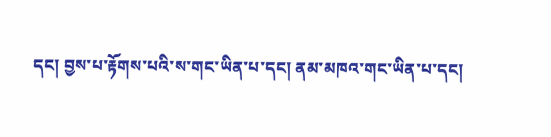དང། བྱས་པ་རྟོགས་པའི་ས་གང་ཡིན་པ་དང། ནམ་མཁའ་གང་ཡིན་པ་དང།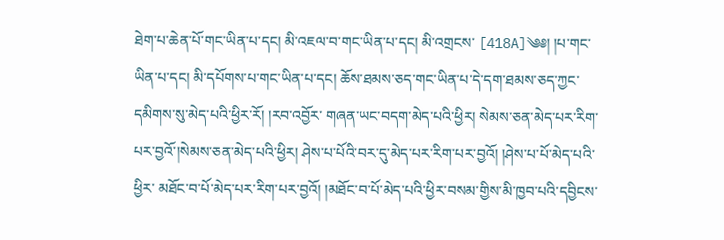ཐེག་པ་ཆེན་པོ་གང་ཡིན་པ་དང། མི་འཇལ་བ་གང་ཡིན་པ་དང། མི་འགྲངས་ [418A]༄༅། །པ་གང་ཡིན་པ་དང། མི་དཔོགས་པ་གང་ཡིན་པ་དང། ཆོས་ཐམས་ཅད་གང་ཡིན་པ་དེ་དག་ཐམས་ཅད་ཀྱང་དམིགས་སུ་མེད་པའི་ཕྱིར་རོ། །རབ་འབྱོར་ གཞན་ཡང་བདག་མེད་པའི་ཕྱིར། སེམས་ཅན་མེད་པར་རིག་པར་བྱའོ་།སེམས་ཅན་མེད་པའི་ཕྱིར། ཤེས་པ་པོའི་བར་དུ་མེད་པར་རིག་པར་བྱའོ། །ཤེས་པ་པོ་མེད་པའི་ཕྱིར་ མཐོང་བ་པོ་མེད་པར་རིག་པར་བྱའོ། །མཐོང་བ་པོ་མེད་པའི་ཕྱིར་བསམ་གྱིས་མི་ཁྱབ་པའི་དབྱིངས་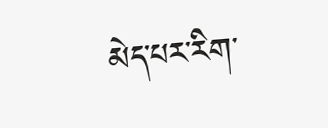མེད་པར་རིག་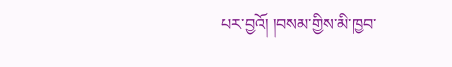པར་བྱའོ། །བསམ་གྱིས་མི་ཁྱབ་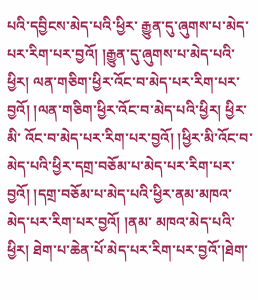པའི་དབྱིངས་མེད་པའི་ཕྱིར་ རྒྱུན་དུ་ཞུགས་པ་མེད་པར་རིག་པར་བྱའོ། །རྒྱུན་དུ་ཞུགས་པ་མེད་པའི་ཕྱིར། ལན་གཅིག་ཕྱིར་འོང་བ་མེད་པར་རིག་པར་བྱའོ། །ལན་གཅིག་ཕྱིར་འོང་བ་མེད་པའི་ཕྱིར། ཕྱིར་མི་ འོང་བ་མེད་པར་རིག་པར་བྱའོ། །ཕྱིར་མི་འོང་བ་མེད་པའི་ཕྱིར་དགྲ་བཅོམ་པ་མེད་པར་རིག་པར་བྱའོ། །དགྲ་བཅོམ་པ་མེད་པའི་ཕྱིར་ནམ་མཁའ་མེད་པར་རིག་པར་བྱའོ། །ནམ་ མཁའ་མེད་པའི་ཕྱིར། ཐེག་པ་ཆེན་པོ་མེད་པར་རིག་པར་བྱའོ་།ཐེག་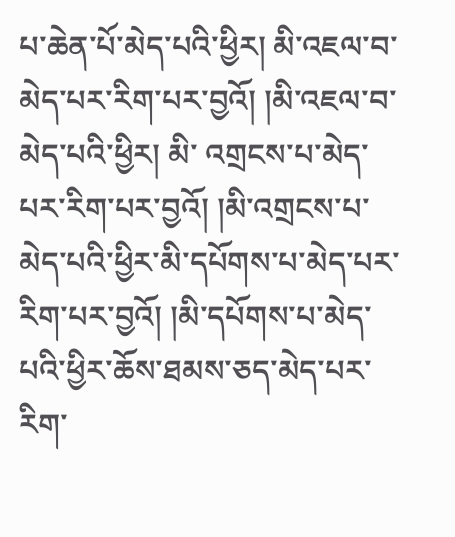པ་ཆེན་པོ་མེད་པའི་ཕྱིར། མི་འཇལ་བ་མེད་པར་རིག་པར་བྱའོ། །མི་འཇལ་བ་མེད་པའི་ཕྱིར། མི་ འགྲངས་པ་མེད་པར་རིག་པར་བྱའོ། །མི་འགྲངས་པ་མེད་པའི་ཕྱིར་མི་དཔོགས་པ་མེད་པར་རིག་པར་བྱའོ། །མི་དཔོགས་པ་མེད་པའི་ཕྱིར་ཆོས་ཐམས་ཅད་མེད་པར་རིག་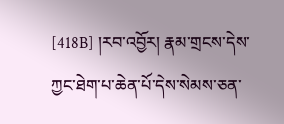[418B] །རབ་འབྱོར། རྣམ་གྲངས་དེས་ཀྱང་ཐེག་པ་ཆེན་པོ་དེས་སེམས་ཅན་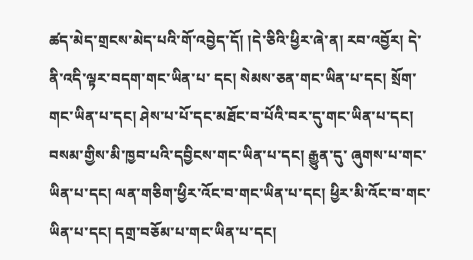ཚད་མེད་གྲངས་མེད་པའི་གོ་འབྱེད་དོ། །དེ་ཅིའི་ཕྱིར་ཞེ་ན། རབ་འབྱོར། དེ་ནི་འདི་ལྟར་བདག་གང་ཡིན་པ་ དང། སེམས་ཅན་གང་ཡིན་པ་དང། སྲོག་གང་ཡིན་པ་དང། ཤེས་པ་པོ་དང་མཐོང་བ་པོའི་བར་དུ་གང་ཡིན་པ་དང། བསམ་གྱིས་མི་ཁྱབ་པའི་དབྱིངས་གང་ཡིན་པ་དང། རྒྱུན་དུ་ ཞུགས་པ་གང་ཡིན་པ་དང། ལན་གཅིག་ཕྱིར་འོང་བ་གང་ཡིན་པ་དང། ཕྱིར་མི་འོང་བ་གང་ཡིན་པ་དང། དགྲ་བཅོམ་པ་གང་ཡིན་པ་དང།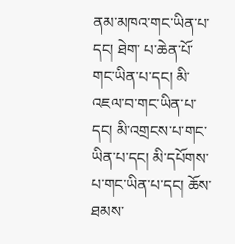ནམ་མཁའ་གང་ཡིན་པ་དང། ཐེག་ པ་ཆེན་པོ་གང་ཡིན་པ་དང། མི་འཇལ་བ་གང་ཡིན་པ་དང། མི་འགྲངས་པ་གང་ཡིན་པ་དང། མི་དཔོགས་པ་གང་ཡིན་པ་དང། ཆོས་ཐམས་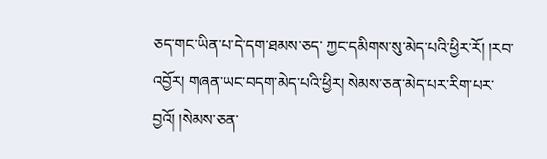ཅད་གང་ཡིན་པ་དེ་དག་ཐམས་ཅད་ ཀྱང་དམིགས་སུ་མེད་པའི་ཕྱིར་རོ། །རབ་འབྱོར། གཞན་ཡང་བདག་མེད་པའི་ཕྱིར། སེམས་ཅན་མེད་པར་རིག་པར་བྱའོ། །སེམས་ཅན་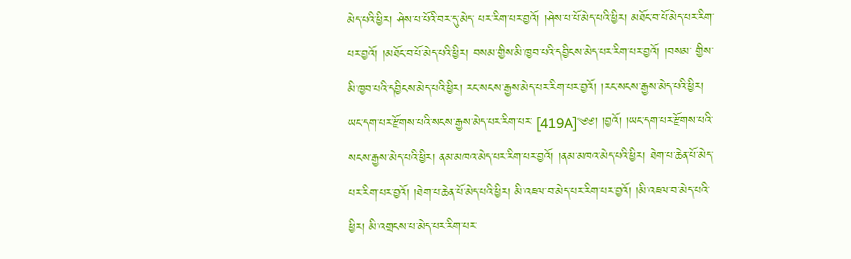མེད་པའི་ཕྱིར། ཤེས་པ་པོའི་བར་དུ་མེད་ པར་རིག་པར་བྱའོ། །ཤེས་པ་པོ་མེད་པའི་ཕྱིར། མཐོང་བ་པོ་མེད་པར་རིག་པར་བྱའོ། །མཐོང་བ་པོ་མེད་པའི་ཕྱིར། བསམ་གྱིས་མི་ཁྱབ་པའི་དབྱིངས་མེད་པར་རིག་པར་བྱའོ། །བསམ་ གྱིས་མི་ཁྱབ་པའི་དབྱིངས་མེད་པའི་ཕྱིར། རང་སངས་རྒྱས་མེད་པར་རིག་པར་བྱའོ། །རང་སངས་རྒྱས་མེད་པའི་ཕྱིར། ཡང་དག་པར་རྫོགས་པའི་སངས་རྒྱས་མེད་པར་རིག་པར་ [419A]༄༅། །བྱའོ། །ཡང་དག་པར་རྫོགས་པའི་སངས་རྒྱས་མེད་པའི་ཕྱིར། ནམ་མཁའ་མེད་པར་རིག་པར་བྱའོ། །ནམ་མཁའ་མེད་པའི་ཕྱིར། ཐེག་པ་ཆེན་པོ་མེད་ པར་རིག་པར་བྱའོ། །ཐེག་པ་ཆེན་པོ་མེད་པའི་ཕྱིར། མི་འཇལ་བ་མེད་པར་རིག་པར་བྱའོ། །མི་འཇལ་བ་མེད་པའི་ཕྱིར། མི་འགྲངས་པ་མེད་པར་རིག་པར་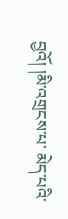བྱའོ། །མི་འགྲངས་པ་ མེད་པའི་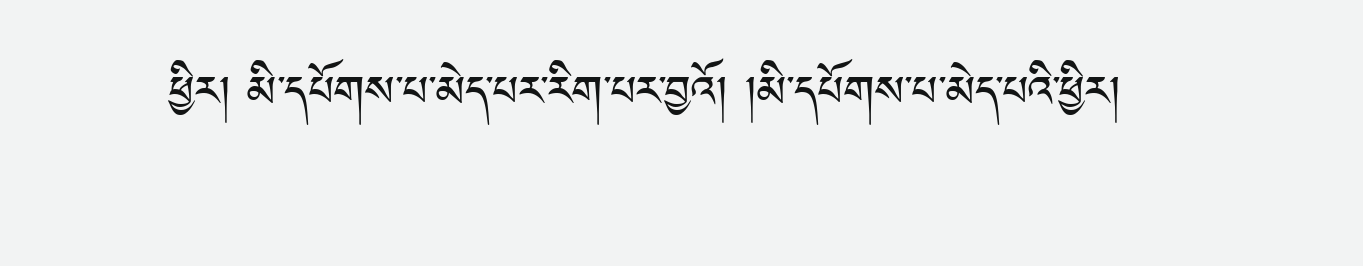ཕྱིར། མི་དཔོགས་པ་མེད་པར་རིག་པར་བྱའོ། །མི་དཔོགས་པ་མེད་པའི་ཕྱིར།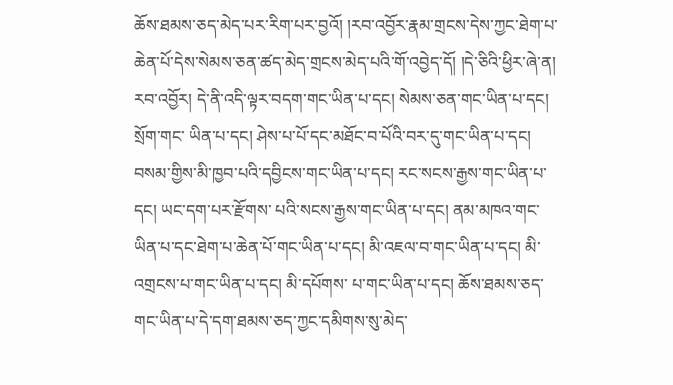ཆོས་ཐམས་ཅད་མེད་པར་རིག་པར་བྱའོ། །རབ་འབྱོར་རྣམ་གྲངས་དེས་ཀྱང་ཐེག་པ་ ཆེན་པོ་དེས་སེམས་ཅན་ཚད་མེད་གྲངས་མེད་པའི་གོ་འབྱེད་དོ། །དེ་ཅིའི་ཕྱིར་ཞེ་ན། རབ་འབྱོར། དེ་ནི་འདི་ལྟར་བདག་གང་ཡིན་པ་དང། སེམས་ཅན་གང་ཡིན་པ་དང། སྲོག་གང་ ཡིན་པ་དང། ཤེས་པ་པོ་དང་མཐོང་བ་པོའི་བར་དུ་གང་ཡིན་པ་དང། བསམ་གྱིས་མི་ཁྱབ་པའི་དབྱིངས་གང་ཡིན་པ་དང། རང་སངས་རྒྱས་གང་ཡིན་པ་དང། ཡང་དག་པར་རྫོགས་ པའི་སངས་རྒྱས་གང་ཡིན་པ་དང། ནམ་མཁའ་གང་ཡིན་པ་དང་ཐེག་པ་ཆེན་པོ་གང་ཡིན་པ་དང། མི་འཇལ་བ་གང་ཡིན་པ་དང། མི་འགྲངས་པ་གང་ཡིན་པ་དང། མི་དཔོགས་ པ་གང་ཡིན་པ་དང། ཆོས་ཐམས་ཅད་གང་ཡིན་པ་དེ་དག་ཐམས་ཅད་ཀྱང་དམིགས་སུ་མེད་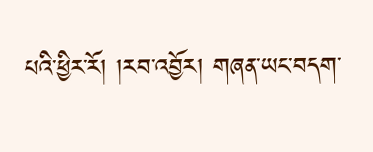པའི་ཕྱིར་རོ། །རབ་འབྱོར། གཞན་ཡང་བདག་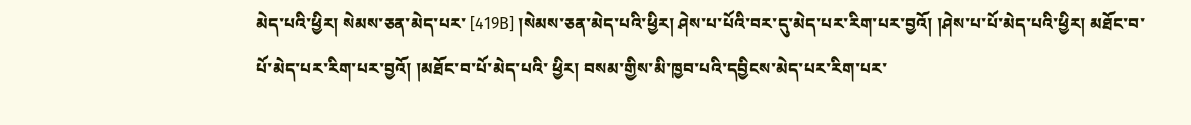མེད་པའི་ཕྱིར། སེམས་ཅན་མེད་པར་ [419B] །སེམས་ཅན་མེད་པའི་ཕྱིར། ཤེས་པ་པོའི་བར་དུ་མེད་པར་རིག་པར་བྱའོ། །ཤེས་པ་པོ་མེད་པའི་ཕྱིར། མཐོང་བ་པོ་མེད་པར་རིག་པར་བྱའོ། །མཐོང་བ་པོ་མེད་པའི་ ཕྱིར། བསམ་གྱིས་མི་ཁྱབ་པའི་དབྱིངས་མེད་པར་རིག་པར་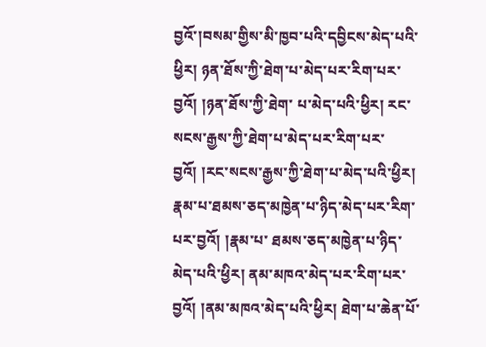བྱའོ་།བསམ་གྱིས་མི་ཁྱབ་པའི་དབྱིངས་མེད་པའི་ཕྱིར། ཉན་ཐོས་ཀྱི་ཐེག་པ་མེད་པར་རིག་པར་བྱའོ། །ཉན་ཐོས་ཀྱི་ཐེག་ པ་མེད་པའི་ཕྱིར། རང་སངས་རྒྱས་ཀྱི་ཐེག་པ་མེད་པར་རིག་པར་བྱའོ། །རང་སངས་རྒྱས་ཀྱི་ཐེག་པ་མེད་པའི་ཕྱིར། རྣམ་པ་ཐམས་ཅད་མཁྱེན་པ་ཉིད་མེད་པར་རིག་པར་བྱའོ། །རྣམ་པ་ ཐམས་ཅད་མཁྱེན་པ་ཉིད་མེད་པའི་ཕྱིར། ནམ་མཁའ་མེད་པར་རིག་པར་བྱའོ། །ནམ་མཁའ་མེད་པའི་ཕྱིར། ཐེག་པ་ཆེན་པོ་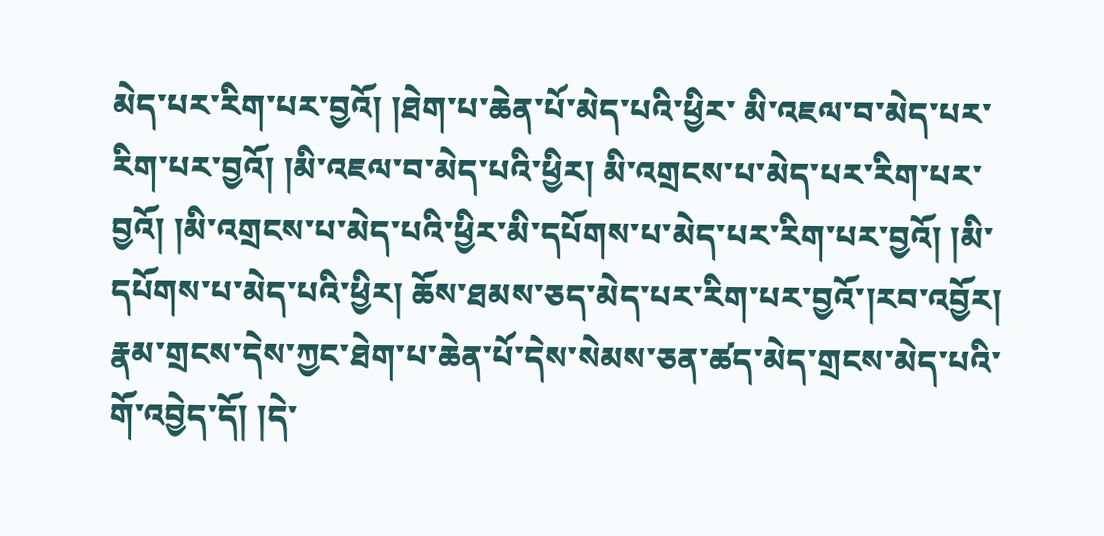མེད་པར་རིག་པར་བྱའོ། །ཐེག་པ་ཆེན་པོ་མེད་པའི་ཕྱིར་ མི་འཇལ་བ་མེད་པར་རིག་པར་བྱའོ། །མི་འཇལ་བ་མེད་པའི་ཕྱིར། མི་འགྲངས་པ་མེད་པར་རིག་པར་བྱའོ། །མི་འགྲངས་པ་མེད་པའི་ཕྱིར་མི་དཔོགས་པ་མེད་པར་རིག་པར་བྱའོ། །མི་ དཔོགས་པ་མེད་པའི་ཕྱིར། ཆོས་ཐམས་ཅད་མེད་པར་རིག་པར་བྱའོ་།རབ་འབྱོར། རྣམ་གྲངས་དེས་ཀྱང་ཐེག་པ་ཆེན་པོ་དེས་སེམས་ཅན་ཚད་མེད་གྲངས་མེད་པའི་གོ་འབྱེད་དོ། །དེ་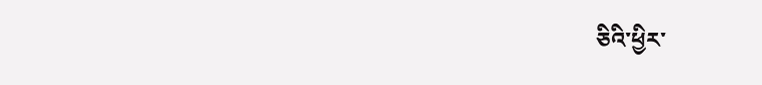ཅིའི་ཕྱིར་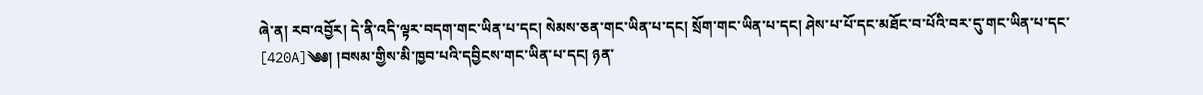ཞེ་ན། རབ་འབྱོར། དེ་ནི་འདི་ལྟར་བདག་གང་ཡིན་པ་དང། སེམས་ཅན་གང་ཡིན་པ་དང། སྲོག་གང་ཡིན་པ་དང། ཤེས་པ་པོ་དང་མཐོང་བ་པོའི་བར་དུ་གང་ཡིན་པ་དང་ [420A]༄༅། །བསམ་གྱིས་མི་ཁྱབ་པའི་དབྱིངས་གང་ཡིན་པ་དང། ཉན་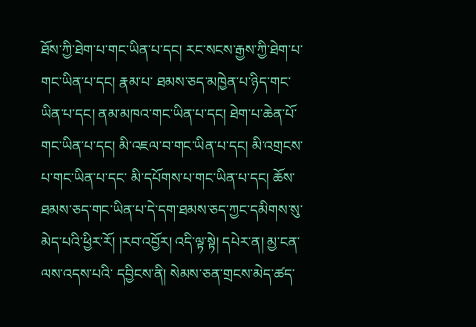ཐོས་ཀྱི་ཐེག་པ་གང་ཡིན་པ་དང། རང་སངས་རྒྱས་ཀྱི་ཐེག་པ་གང་ཡིན་པ་དང། རྣམ་པ་ ཐམས་ཅད་མཁྱེན་པ་ཉིད་གང་ཡིན་པ་དང། ནམ་མཁའ་གང་ཡིན་པ་དང། ཐེག་པ་ཆེན་པོ་གང་ཡིན་པ་དང། མི་འཇལ་བ་གང་ཡིན་པ་དང། མི་འགྲངས་པ་གང་ཡིན་པ་དང་ མི་དཔོགས་པ་གང་ཡིན་པ་དང། ཆོས་ཐམས་ཅད་གང་ཡིན་པ་དེ་དག་ཐམས་ཅད་ཀྱང་དམིགས་སུ་མེད་པའི་ཕྱིར་རོ། །རབ་འབྱོར། འདི་ལྟ་སྟེ། དཔེར་ན། མྱ་ངན་ལས་འདས་པའི་ དབྱིངས་ནི། སེམས་ཅན་གྲངས་མེད་ཚད་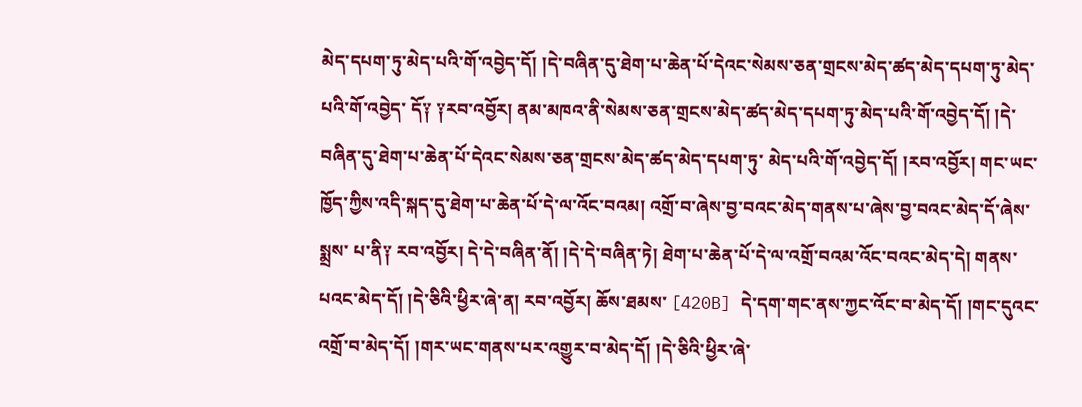མེད་དཔག་ཏུ་མེད་པའི་གོ་འབྱེད་དོ། །དེ་བཞིན་དུ་ཐེག་པ་ཆེན་པོ་དེའང་སེམས་ཅན་གྲངས་མེད་ཚད་མེད་དཔག་ཏུ་མེད་པའི་གོ་འབྱེད་ དོ༑ ༑རབ་འབྱོར། ནམ་མཁའ་ནི་སེམས་ཅན་གྲངས་མེད་ཚད་མེད་དཔག་ཏུ་མེད་པའི་གོ་འབྱེད་དོ། །དེ་བཞིན་དུ་ཐེག་པ་ཆེན་པོ་དེའང་སེམས་ཅན་གྲངས་མེད་ཚད་མེད་དཔག་ཏུ་ མེད་པའི་གོ་འབྱེད་དོ། །རབ་འབྱོར། གང་ཡང་ཁྱོད་ཀྱིས་འདི་སྐད་དུ་ཐེག་པ་ཆེན་པོ་དེ་ལ་འོང་བའམ། འགྲོ་བ་ཞེས་བྱ་བའང་མེད་གནས་པ་ཞེས་བྱ་བའང་མེད་དོ་ཞེས་སྨྲས་ པ་ནི༑ རབ་འབྱོར། དེ་དེ་བཞིན་ནོ། །དེ་དེ་བཞིན་ཏེ། ཐེག་པ་ཆེན་པོ་དེ་ལ་འགྲོ་བའམ་འོང་བའང་མེད་དེ། གནས་པའང་མེད་དོ། །དེ་ཅིའི་ཕྱིར་ཞེ་ན། རབ་འབྱོར། ཆོས་ཐམས་ [420B] དེ་དག་གང་ནས་ཀྱང་འོང་བ་མེད་དོ། །གང་དུའང་འགྲོ་བ་མེད་དོ། །གར་ཡང་གནས་པར་འགྱུར་བ་མེད་དོ། །དེ་ཅིའི་ཕྱིར་ཞེ་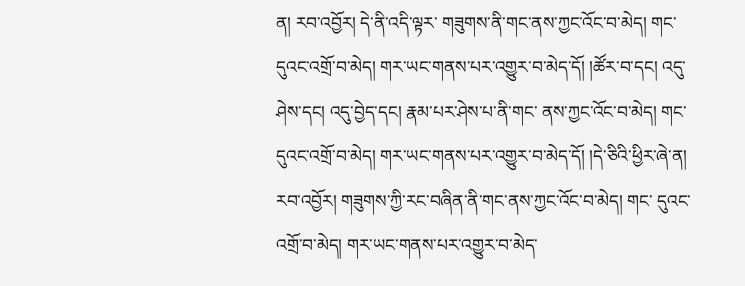ན། རབ་འབྱོར། དེ་ནི་འདི་ལྟར་ གཟུགས་ནི་གང་ནས་ཀྱང་འོང་བ་མེད། གང་དུའང་འགྲོ་བ་མེད། གར་ཡང་གནས་པར་འགྱུར་བ་མེད་དོ། །ཚོར་བ་དང། འདུ་ཤེས་དང། འདུ་བྱེད་དང། རྣམ་པར་ཤེས་པ་ནི་གང་ ནས་ཀྱང་འོང་བ་མེད། གང་དུའང་འགྲོ་བ་མེད། གར་ཡང་གནས་པར་འགྱུར་བ་མེད་དོ། །དེ་ཅིའི་ཕྱིར་ཞེ་ན། རབ་འབྱོར། གཟུགས་ཀྱི་རང་བཞིན་ནི་གང་ནས་ཀྱང་འོང་བ་མེད། གང་ དུའང་འགྲོ་བ་མེད། གར་ཡང་གནས་པར་འགྱུར་བ་མེད་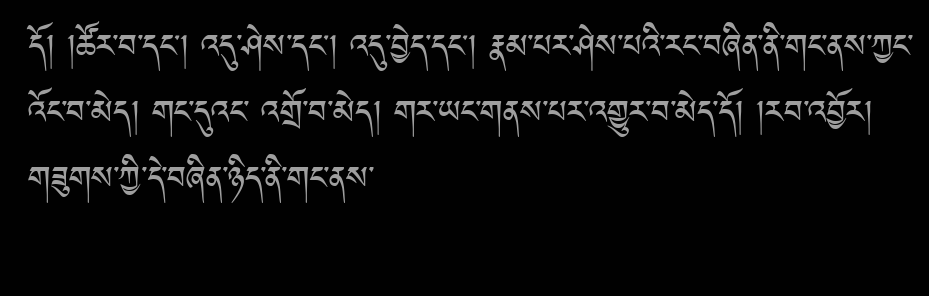དོ། །ཚོར་བ་དང། འདུ་ཤེས་དང། འདུ་བྱེད་དང། རྣམ་པར་ཤེས་པའི་རང་བཞིན་ནི་གང་ནས་ཀྱང་འོང་བ་མེད། གང་དུའང་ འགྲོ་བ་མེད། གར་ཡང་གནས་པར་འགྱུར་བ་མེད་དོ། །རབ་འབྱོར། གཟུགས་ཀྱི་དེ་བཞིན་ཉིད་ནི་གང་ནས་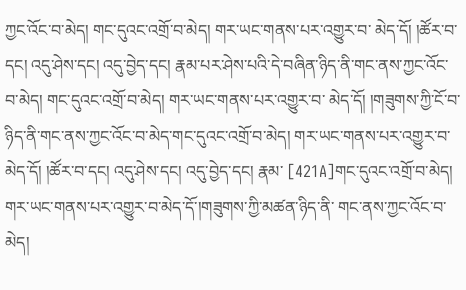ཀྱང་འོང་བ་མེད། གང་དུའང་འགྲོ་བ་མེད། གར་ཡང་གནས་པར་འགྱུར་བ་ མེད་དོ། །ཚོར་བ་དང། འདུ་ཤེས་དང། འདུ་བྱེད་དང། རྣམ་པར་ཤེས་པའི་དེ་བཞིན་ཉིད་ནི་གང་ནས་ཀྱང་འོང་བ་མེད། གང་དུའང་འགྲོ་བ་མེད། གར་ཡང་གནས་པར་འགྱུར་བ་ མེད་དོ། །གཟུགས་ཀྱི་ངོ་བ་ཉིད་ནི་གང་ནས་ཀྱང་འོང་བ་མེད་གང་དུའང་འགྲོ་བ་མེད། གར་ཡང་གནས་པར་འགྱུར་བ་མེད་དོ། །ཚོར་བ་དང། འདུ་ཤེས་དང། འདུ་བྱེད་དང། རྣམ་ [421A]གང་དུའང་འགྲོ་བ་མེད། གར་ཡང་གནས་པར་འགྱུར་བ་མེད་དོ་།གཟུགས་ཀྱི་མཚན་ཉིད་ནི་ གང་ནས་ཀྱང་འོང་བ་མེད།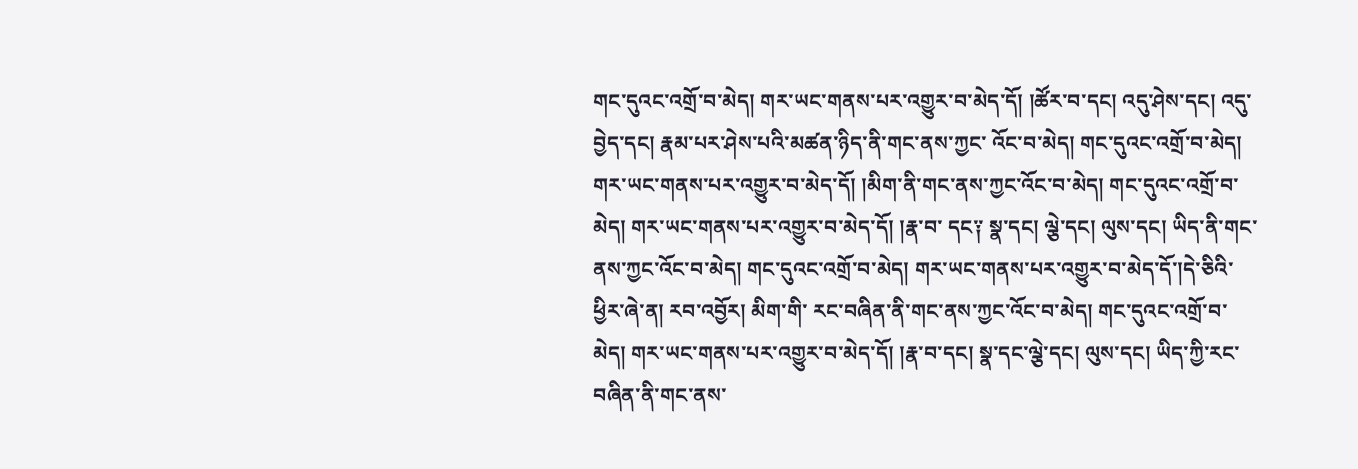གང་དུའང་འགྲོ་བ་མེད། གར་ཡང་གནས་པར་འགྱུར་བ་མེད་དོ། །ཚོར་བ་དང། འདུ་ཤེས་དང། འདུ་བྱེད་དང། རྣམ་པར་ཤེས་པའི་མཚན་ཉིད་ནི་གང་ནས་ཀྱང་ འོང་བ་མེད། གང་དུའང་འགྲོ་བ་མེད། གར་ཡང་གནས་པར་འགྱུར་བ་མེད་དོ། །མིག་ནི་གང་ནས་ཀྱང་འོང་བ་མེད། གང་དུའང་འགྲོ་བ་མེད། གར་ཡང་གནས་པར་འགྱུར་བ་མེད་དོ། །རྣ་བ་ དང༑ སྣ་དང། ལྕེ་དང། ལུས་དང། ཡིད་ནི་གང་ནས་ཀྱང་འོང་བ་མེད། གང་དུའང་འགྲོ་བ་མེད། གར་ཡང་གནས་པར་འགྱུར་བ་མེད་དོ་།དེ་ཅིའི་ཕྱིར་ཞེ་ན། རབ་འབྱོར། མིག་གི་ རང་བཞིན་ནི་གང་ནས་ཀྱང་འོང་བ་མེད། གང་དུའང་འགྲོ་བ་མེད། གར་ཡང་གནས་པར་འགྱུར་བ་མེད་དོ། །རྣ་བ་དང། སྣ་དང་ལྕེ་དང། ལུས་དང། ཡིད་ཀྱི་རང་བཞིན་ནི་གང་ནས་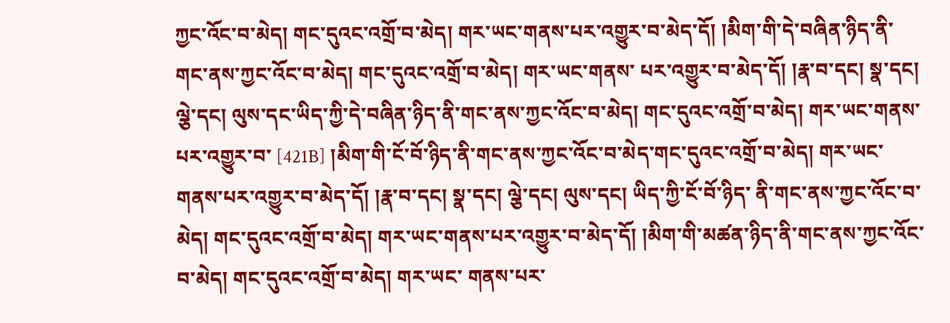ཀྱང་འོང་བ་མེད། གང་དུའང་འགྲོ་བ་མེད། གར་ཡང་གནས་པར་འགྱུར་བ་མེད་དོ། །མིག་གི་དེ་བཞིན་ཉིད་ནི་གང་ནས་ཀྱང་འོང་བ་མེད། གང་དུའང་འགྲོ་བ་མེད། གར་ཡང་གནས་ པར་འགྱུར་བ་མེད་དོ། །རྣ་བ་དང། སྣ་དང། ལྕེ་དང། ལུས་དང་ཡིད་ཀྱི་དེ་བཞིན་ཉིད་ནི་གང་ནས་ཀྱང་འོང་བ་མེད། གང་དུའང་འགྲོ་བ་མེད། གར་ཡང་གནས་པར་འགྱུར་བ་ [421B] །མིག་གི་ངོ་བོ་ཉིད་ནི་གང་ནས་ཀྱང་འོང་བ་མེད་གང་དུའང་འགྲོ་བ་མེད། གར་ཡང་གནས་པར་འགྱུར་བ་མེད་དོ། །རྣ་བ་དང། སྣ་དང། ལྕེ་དང། ལུས་དང། ཡིད་ཀྱི་ངོ་བོ་ཉིད་ ནི་གང་ནས་ཀྱང་འོང་བ་མེད། གང་དུའང་འགྲོ་བ་མེད། གར་ཡང་གནས་པར་འགྱུར་བ་མེད་དོ། །མིག་གི་མཚན་ཉིད་ནི་གང་ནས་ཀྱང་འོང་བ་མེད། གང་དུའང་འགྲོ་བ་མེད། གར་ཡང་ གནས་པར་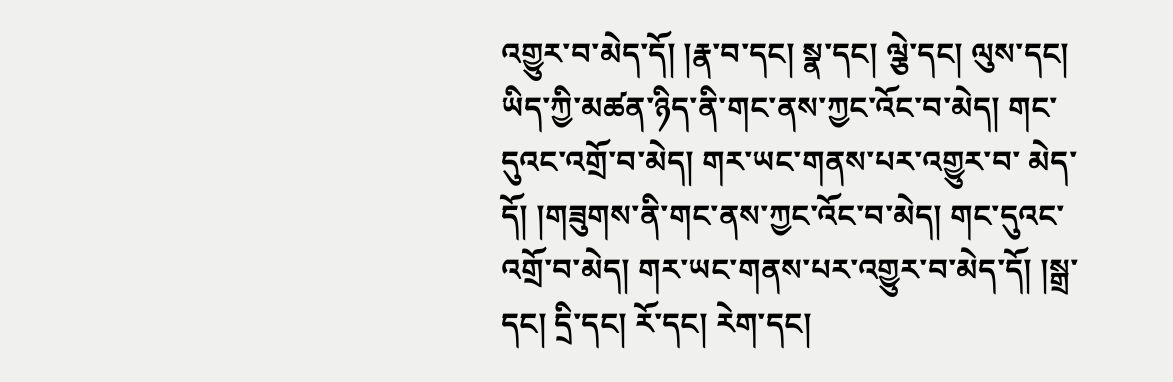འགྱུར་བ་མེད་དོ། །རྣ་བ་དང། སྣ་དང། ལྕེ་དང། ལུས་དང། ཡིད་ཀྱི་མཚན་ཉིད་ནི་གང་ནས་ཀྱང་འོང་བ་མེད། གང་དུའང་འགྲོ་བ་མེད། གར་ཡང་གནས་པར་འགྱུར་བ་ མེད་དོ། །གཟུགས་ནི་གང་ནས་ཀྱང་འོང་བ་མེད། གང་དུའང་འགྲོ་བ་མེད། གར་ཡང་གནས་པར་འགྱུར་བ་མེད་དོ། །སྒྲ་དང། དྲི་དང། རོ་དང། རེག་དང།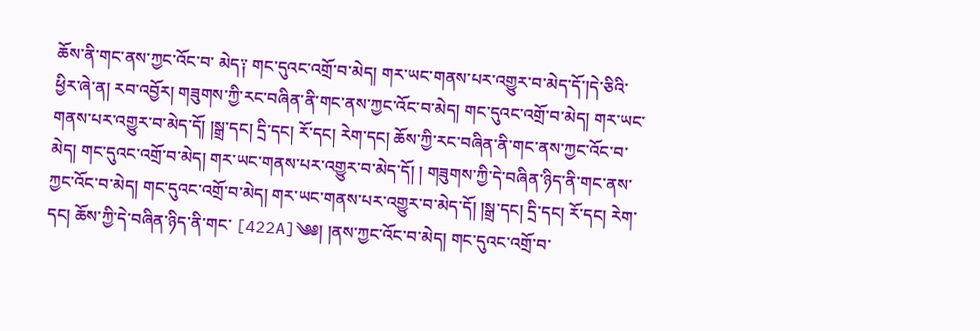ཆོས་ནི་གང་ནས་ཀྱང་འོང་བ་ མེད༑ གང་དུའང་འགྲོ་བ་མེད། གར་ཡང་གནས་པར་འགྱུར་བ་མེད་དོ་།དེ་ཅིའི་ཕྱིར་ཞེ་ན། རབ་འབྱོར། གཟུགས་ཀྱི་རང་བཞིན་ནི་གང་ནས་ཀྱང་འོང་བ་མེད། གང་དུའང་འགྲོ་བ་མེད། གར་ཡང་ གནས་པར་འགྱུར་བ་མེད་དོ། །སྒྲ་དང། དྲི་དང། རོ་དང། རེག་དང། ཆོས་ཀྱི་རང་བཞིན་ནི་གང་ནས་ཀྱང་འོང་བ་མེད། གང་དུའང་འགྲོ་བ་མེད། གར་ཡང་གནས་པར་འགྱུར་བ་མེད་དོ། ། གཟུགས་ཀྱི་དེ་བཞིན་ཉིད་ནི་གང་ནས་ཀྱང་འོང་བ་མེད། གང་དུའང་འགྲོ་བ་མེད། གར་ཡང་གནས་པར་འགྱུར་བ་མེད་དོ། །སྒྲ་དང། དྲི་དང། རོ་དང། རེག་དང། ཆོས་ཀྱི་དེ་བཞིན་ཉིད་ནི་གང་ [422A]༄༅། །ནས་ཀྱང་འོང་བ་མེད། གང་དུའང་འགྲོ་བ་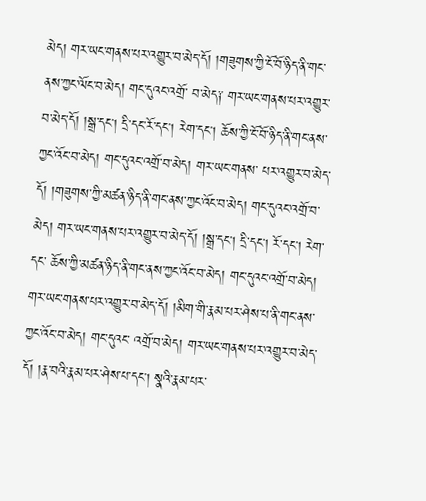མེད། གར་ཡང་གནས་པར་འགྱུར་བ་མེད་དོ། །གཟུགས་ཀྱི་ངོ་བོ་ཉིད་ནི་གང་ནས་ཀྱང་ལོང་བ་མེད། གང་དུའང་འགྲོ་ བ་མེད༑ གར་ཡང་གནས་པར་འགྱུར་བ་མེད་དོ། །སྒྲ་དང། དྲི་དང་རོ་དང། རེག་དང། ཆོས་ཀྱི་ངོ་བོ་ཉིད་ནི་གང་ནས་ཀྱང་འོང་བ་མེད། གང་དུའང་འགྲོ་བ་མེད། གར་ཡང་གནས་ པར་འགྱུར་བ་མེད་དོ། །གཟུགས་ཀྱི་མཚན་ཉིད་ནི་གང་ནས་ཀྱང་འོང་བ་མེད། གང་དུའང་འགྲོ་བ་མེད། གར་ཡང་གནས་པར་འགྱུར་བ་མེད་དོ། །སྒྲ་དང། དྲི་དང། རོ་དང། རེག་དང་ ཆོས་ཀྱི་མཚན་ཉིད་ནི་གང་ནས་ཀྱང་འོང་བ་མེད། གང་དུའང་འགྲོ་བ་མེད། གར་ཡང་གནས་པར་འགྱུར་བ་མེད་དོ། །མིག་གི་རྣམ་པར་ཤེས་པ་ནི་གང་ནས་ཀྱང་འོང་བ་མེད། གང་དུའང་ འགྲོ་བ་མེད། གར་ཡང་གནས་པར་འགྱུར་བ་མེད་དོ། །རྣ་བའི་རྣམ་པར་ཤེས་པ་དང། སྣའི་རྣམ་པར་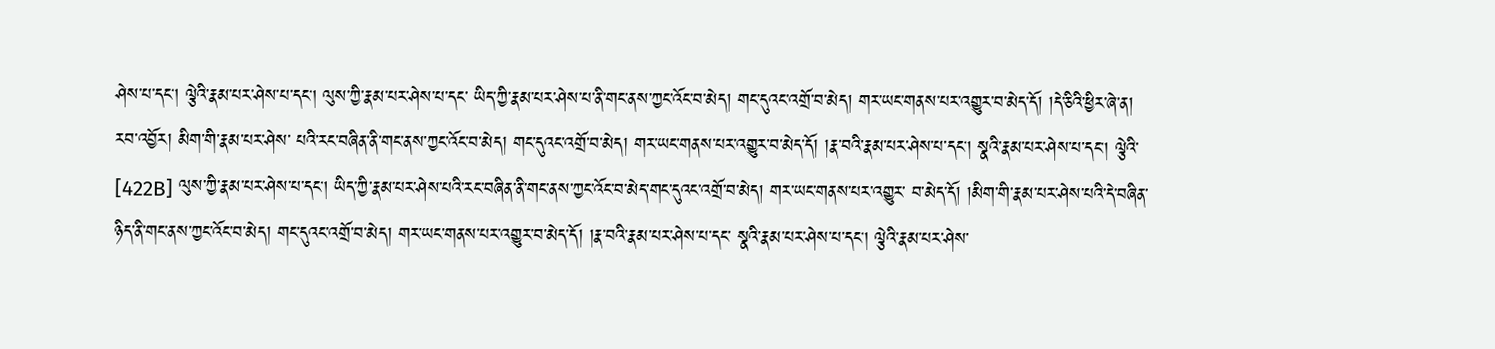ཤེས་པ་དང། ལྕེའི་རྣམ་པར་ཤེས་པ་དང། ལུས་ཀྱི་རྣམ་པར་ཤེས་པ་དང་ ཡིད་ཀྱི་རྣམ་པར་ཤེས་པ་ནི་གང་ནས་ཀྱང་འོང་བ་མེད། གང་དུའང་འགྲོ་བ་མེད། གར་ཡང་གནས་པར་འགྱུར་བ་མེད་དོ། །དེ་ཅིའི་ཕྱིར་ཞེ་ན། རབ་འབྱོར། མིག་གི་རྣམ་པར་ཤེས་ པའི་རང་བཞིན་ནི་གང་ནས་ཀྱང་འོང་བ་མེད། གང་དུའང་འགྲོ་བ་མེད། གར་ཡང་གནས་པར་འགྱུར་བ་མེད་དོ། །རྣ་བའི་རྣམ་པར་ཤེས་པ་དང། སྣའི་རྣམ་པར་ཤེས་པ་དང། ལྕེའི་ [422B] ལུས་ཀྱི་རྣམ་པར་ཤེས་པ་དང། ཡིད་ཀྱི་རྣམ་པར་ཤེས་པའི་རང་བཞིན་ནི་གང་ནས་ཀྱང་འོང་བ་མེད་གང་དུའང་འགྲོ་བ་མེད། གར་ཡང་གནས་པར་འགྱུར་ བ་མེད་དོ། །མིག་གི་རྣམ་པར་ཤེས་པའི་དེ་བཞིན་ཉིད་ནི་གང་ནས་ཀྱང་འོང་བ་མེད། གང་དུའང་འགྲོ་བ་མེད། གར་ཡང་གནས་པར་འགྱུར་བ་མེད་དོ། །རྣ་བའི་རྣམ་པར་ཤེས་པ་དང་ སྣའི་རྣམ་པར་ཤེས་པ་དང། ལྕེའི་རྣམ་པར་ཤེས་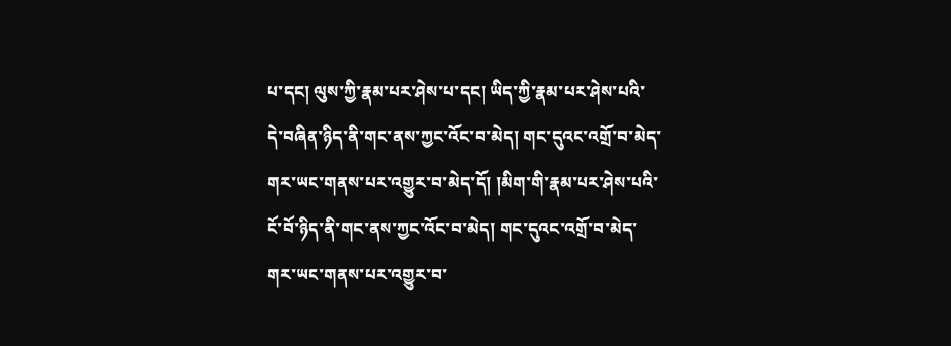པ་དང། ལུས་ཀྱི་རྣམ་པར་ཤེས་པ་དང། ཡིད་ཀྱི་རྣམ་པར་ཤེས་པའི་དེ་བཞིན་ཉིད་ནི་གང་ནས་ཀྱང་འོང་བ་མེད། གང་དུའང་འགྲོ་བ་མེད་ གར་ཡང་གནས་པར་འགྱུར་བ་མེད་དོ། །མིག་གི་རྣམ་པར་ཤེས་པའི་ངོ་བོ་ཉིད་ནི་གང་ནས་ཀྱང་འོང་བ་མེད། གང་དུའང་འགྲོ་བ་མེད་གར་ཡང་གནས་པར་འགྱུར་བ་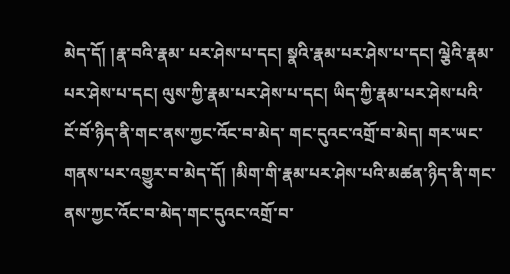མེད་དོ། །རྣ་བའི་རྣམ་ པར་ཤེས་པ་དང། སྣའི་རྣམ་པར་ཤེས་པ་དང། ལྕེའི་རྣམ་པར་ཤེས་པ་དང། ལུས་ཀྱི་རྣམ་པར་ཤེས་པ་དང། ཡིད་ཀྱི་རྣམ་པར་ཤེས་པའི་ངོ་བོ་ཉིད་ནི་གང་ནས་ཀྱང་འོང་བ་མེད་ གང་དུའང་འགྲོ་བ་མེད། གར་ཡང་གནས་པར་འགྱུར་བ་མེད་དོ། །མིག་གི་རྣམ་པར་ཤེས་པའི་མཚན་ཉིད་ནི་གང་ནས་ཀྱང་འོང་བ་མེད་གང་དུའང་འགྲོ་བ་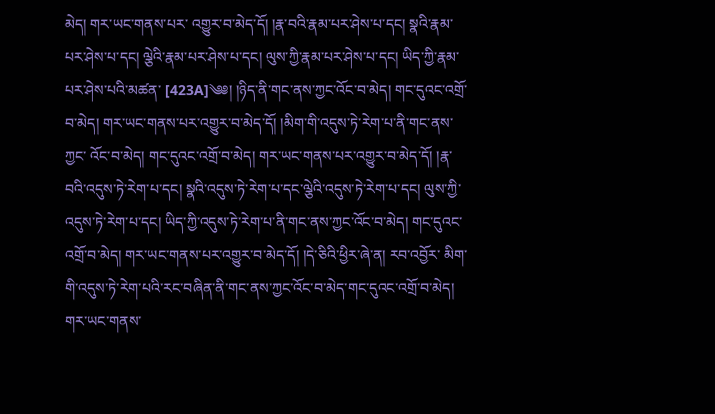མེད། གར་ཡང་གནས་པར་ འགྱུར་བ་མེད་དོ། །རྣ་བའི་རྣམ་པར་ཤེས་པ་དང། སྣའི་རྣམ་པར་ཤེས་པ་དང། ལྕེའི་རྣམ་པར་ཤེས་པ་དང། ལུས་ཀྱི་རྣམ་པར་ཤེས་པ་དང། ཡིད་ཀྱི་རྣམ་པར་ཤེས་པའི་མཚན་ [423A]༄༅། །ཉིད་ནི་གང་ནས་ཀྱང་འོང་བ་མེད། གང་དུའང་འགྲོ་བ་མེད། གར་ཡང་གནས་པར་འགྱུར་བ་མེད་དོ། །མིག་གི་འདུས་ཏེ་རེག་པ་ནི་གང་ནས་ཀྱང་ འོང་བ་མེད། གང་དུའང་འགྲོ་བ་མེད། གར་ཡང་གནས་པར་འགྱུར་བ་མེད་དོ། །རྣ་བའི་འདུས་ཏེ་རེག་པ་དང། སྣའི་འདུས་ཏེ་རེག་པ་དང་ལྕེའི་འདུས་ཏེ་རེག་པ་དང། ལུས་ཀྱི་ འདུས་ཏེ་རེག་པ་དང། ཡིད་ཀྱི་འདུས་ཏེ་རེག་པ་ནི་གང་ནས་ཀྱང་འོང་བ་མེད། གང་དུའང་འགྲོ་བ་མེད། གར་ཡང་གནས་པར་འགྱུར་བ་མེད་དོ། །དེ་ཅིའི་ཕྱིར་ཞེ་ན། རབ་འབྱོར་ མིག་གི་འདུས་ཏེ་རེག་པའི་རང་བཞིན་ནི་གང་ནས་ཀྱང་འོང་བ་མེད་གང་དུའང་འགྲོ་བ་མེད། གར་ཡང་གནས་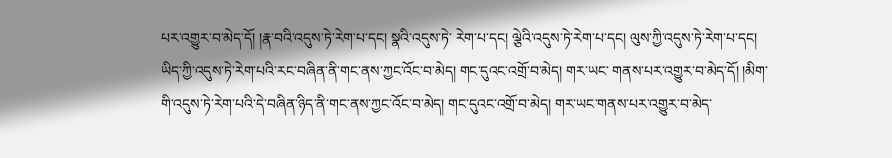པར་འགྱུར་བ་མེད་དོ། །རྣ་བའི་འདུས་ཏེ་རེག་པ་དང། སྣའི་འདུས་ཏེ་ རེག་པ་དང། ལྕེའི་འདུས་ཏེ་རེག་པ་དང། ལུས་ཀྱི་འདུས་ཏེ་རེག་པ་དང། ཡིད་ཀྱི་འདུས་ཏེ་རེག་པའི་རང་བཞིན་ནི་གང་ནས་ཀྱང་འོང་བ་མེད། གང་དུའང་འགྲོ་བ་མེད། གར་ཡང་ གནས་པར་འགྱུར་བ་མེད་དོ། །མིག་གི་འདུས་ཏེ་རེག་པའི་དེ་བཞིན་ཉིད་ནི་གང་ནས་ཀྱང་འོང་བ་མེད། གང་དུའང་འགྲོ་བ་མེད། གར་ཡང་གནས་པར་འགྱུར་བ་མེད་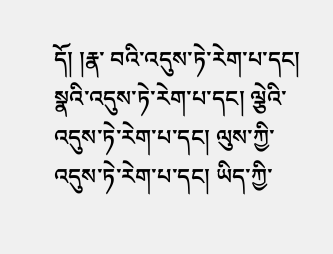དོ། །རྣ་ བའི་འདུས་ཏེ་རེག་པ་དང། སྣའི་འདུས་ཏེ་རེག་པ་དང། ལྕེའི་འདུས་ཏེ་རེག་པ་དང། ལུས་ཀྱི་འདུས་ཏེ་རེག་པ་དང། ཡིད་ཀྱི་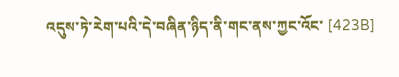འདུས་ཏེ་རེག་པའི་དེ་བཞིན་ཉིད་ནི་གང་ནས་ཀྱང་འོང་ [423B]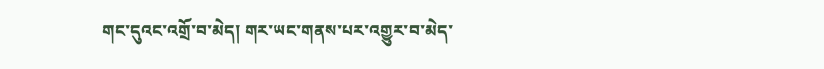གང་དུའང་འགྲོ་བ་མེད། གར་ཡང་གནས་པར་འགྱུར་བ་མེད་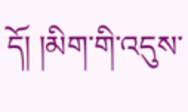དོ། །མིག་གི་འདུས་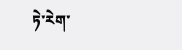ཏེ་རེག་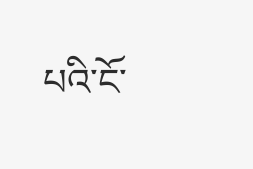པའི་ངོ་